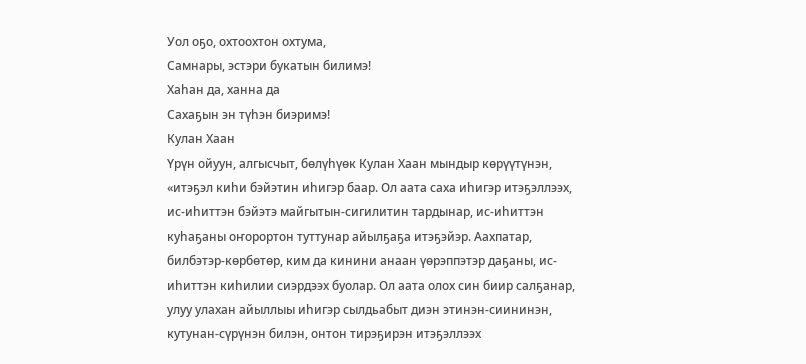Уол оҕо, охтоохтон охтума,
Самнары, эстэри букатын билимэ!
Хаһан да, ханна да
Сахаҕын эн түһэн биэримэ!
Кулан Хаан
Үрүн ойуун, алгысчыт, бөлүһүөк Кулан Хаан мындыр көрүүтүнэн, «итэҕэл киһи бэйэтин иһигэр баар. Ол аата саха иһигэр итэҕэллээх, ис-иһиттэн бэйэтэ майгытын-сигилитин тардынар, ис-иһиттэн куһаҕаны оҥорортон туттунар айылҕаҕа итэҕэйэр. Аахпатар, билбэтэр-көрбөтөр, ким да кинини анаан үөрэппэтэр даҕаны, ис-иһиттэн киһилии сиэрдээх буолар. Ол аата олох син биир салҕанар, улуу улахан айыллыы иһигэр сылдьабыт диэн этинэн-сиининэн, кутунан-сүрүнэн билэн, онтон тирэҕирэн итэҕэллээх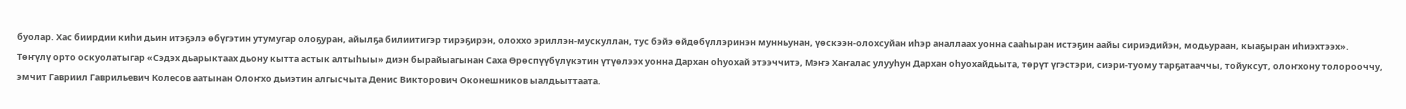буолар. Хас биирдии киһи дьин итэҕэлэ өбүгэтин утумугар олоҕуран, айылҕа билиитигэр тирэҕирэн, олоххо эриллэн-мускуллан, тус бэйэ өйдөбүллэринэн мунньунан, үөскээн-олохсуйан иһэр аналлаах уонна сааһыран истэҕин аайы сириэдийэн, модьураан, кыаҕыран иһиэхтээх».
Төҥүлү орто оскуолатыгар «Сэдэх дьарыктаах дьону кытта астык алтыһыы» диэн бырайыагынан Саха Өрөспүүбүлүкэтин үтүөлээх уонна Дархан оһуохай этээччитэ, Мэҥэ Хаҥалас улууһун Дархан оһуохайдьыта, төрүт үгэстэри, сиэри-туому тарҕатааччы, тойуксут, олоҥхону толорооччу, эмчит Гавриил Гаврильевич Колесов аатынан Олоҥхо дьиэтин алгысчыта Денис Викторович Оконешников ыалдьыттаата.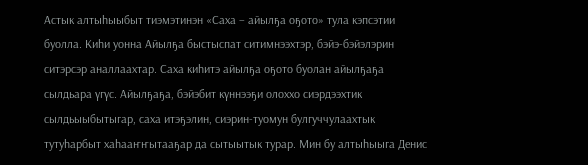Астык алтыһыыбыт тиэмэтинэн «Саха – айылҕа оҕото» тула кэпсэтии буолла. Киһи уонна Айылҕа быстыспат ситимнээхтэр, бэйэ-бэйэлэрин ситэрсэр аналлаахтар. Саха киһитэ айылҕа оҕото буолан айылҕаҕа сылдьара үгүс. Айылҕаҕа, бэйэбит күннээҕи олоххо сиэрдээхтик сылдьыыбытыгар, саха итэҕэлин, сиэрин-туомун булгуччулаахтык тутуһарбыт хаһааҥҥытааҕар да сытыытык турар. Мин бу алтыһыыга Денис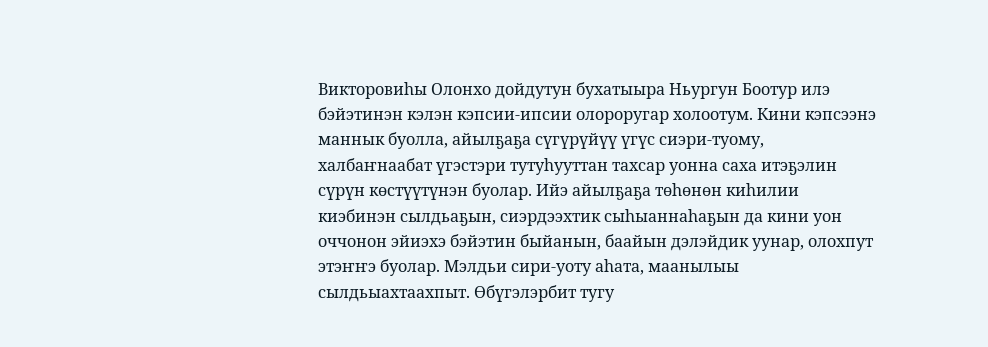Викторовиһы Олонхо дойдутун бухатыыра Ньургун Боотур илэ бэйэтинэн кэлэн кэпсии-ипсии олороругар холоотум. Кини кэпсээнэ маннык буолла, айылҕаҕа сүгүрүйүү үгүс сиэри-туому, халбаҥнаабат үгэстэри тутуһууттан тахсар уонна саха итэҕэлин сүрүн көстүүтүнэн буолар. Ийэ айылҕаҕа төһөнөн киһилии киэбинэн сылдьаҕын, сиэрдээхтик сыһыаннаһаҕын да кини уон оччонон эйиэхэ бэйэтин быйанын, баайын дэлэйдик уунар, олохпут этэҥҥэ буолар. Мэлдьи сири-уоту аһата, маанылыы сылдьыахтаахпыт. Өбүгэлэрбит тугу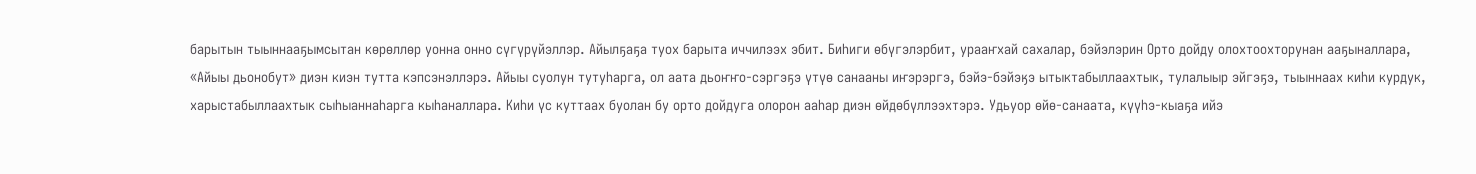барытын тыыннааҕымсытан көрөллөр уонна онно сүгүрүйэллэр. Айылҕаҕа туох барыта иччилээх эбит. Биһиги өбүгэлэрбит, урааҥхай сахалар, бэйэлэрин Орто дойду олохтоохторунан ааҕыналлара, «Айыы дьонобут» диэн киэн тутта кэпсэнэллэрэ. Айыы суолун тутуһарга, ол аата дьоҥҥо-сэргэҕэ үтүө санааны иҥэрэргэ, бэйэ-бэйэӄэ ытыктабыллаахтык, тулалыыр эйгэҕэ, тыыннаах киһи курдук, харыстабыллаахтык сыһыаннаһарга кыһаналлара. Киһи үс куттаах буолан бу орто дойдуга олорон ааһар диэн өйдөбүллээхтэрэ. Удьуор өйө-санаата, күүһэ-кыаҕа ийэ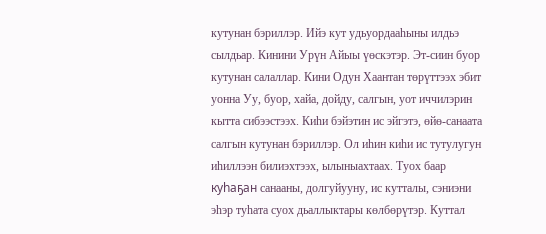кутунан бэриллэр. Ийэ кут удьуордааһыны илдьэ сылдьар. Кинини Урүн Айыы үөскэтэр. Эт-сиин буор кутунан салаллар. Кини Одун Хаантан төрүттээх эбит уонна Уу, буор, хайа, дойду, салгын, уот иччилэрин кытта сибээстээх. Киһи бэйэтин ис эйгэтэ, өйө-санаата салгын кутунан бэриллэр. Ол иһин киһи ис тутулугун иһиллээн билиэхтээх, ылыныахтаах. Туох баар куһаҕан санааны, долгуйууну, ис кутталы, сэниэни эһэр туһата суох дьаллыктары көлбөрүтэр. Куттал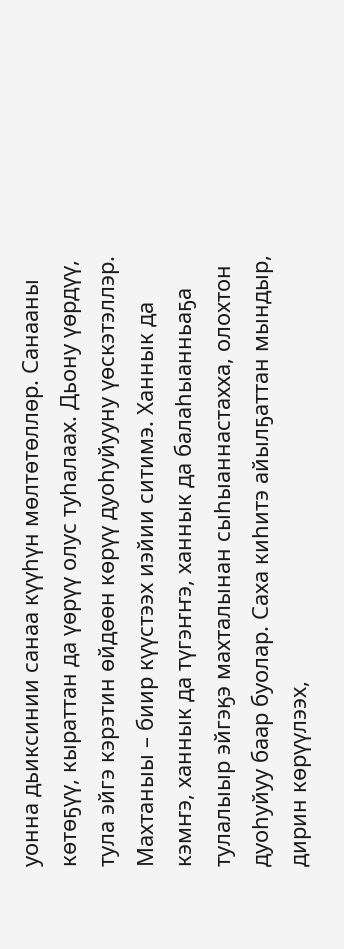уонна дьиксинии санаа күүһүн мөлтөтөллөр. Санааны көтөҕүү, кыраттан да үөрүү олус туһалаах. Дьону үөрдүү, тула эйгэ кэрэтин өйдөөн көрүү дуоһуйууну үөскэтэллэр. Махтаныы – биир күүстээх иэйии ситимэ. Ханнык да кэмҥэ, ханнык да түгэҥҥэ, ханнык да балаһыанньаҕа тулалыыр эйгэӄэ махталынан сыһыаннастахха, олохтон дуоһуйуу баар буолар. Саха киһитэ айылҕаттан мындыр, дирин көрүүлээх,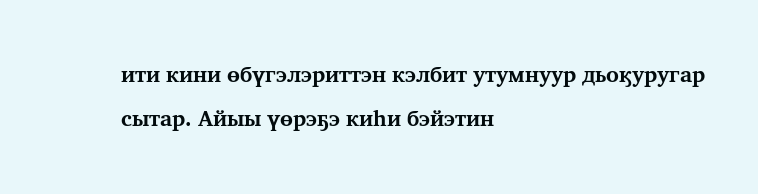ити кини өбүгэлэриттэн кэлбит утумнуур дьоӄуругар сытар. Айыы үөрэҕэ киһи бэйэтин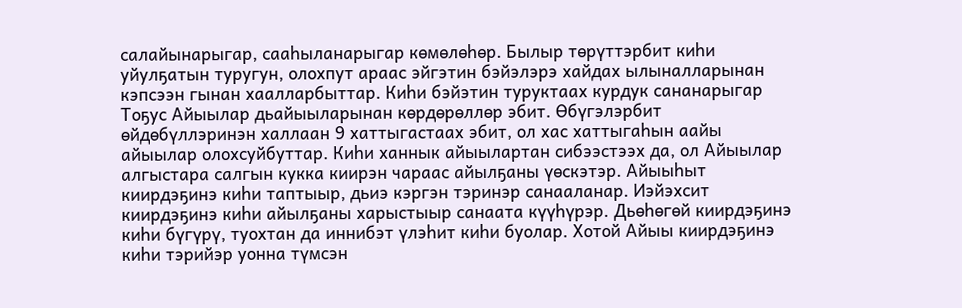салайынарыгар, сааһыланарыгар көмөлөһөр. Былыр төрүттэрбит киһи уйулҕатын туругун, олохпут араас эйгэтин бэйэлэрэ хайдах ылыналларынан кэпсээн гынан хаалларбыттар. Киһи бэйэтин туруктаах курдук сананарыгар Тоҕус Айыылар дьайыыларынан көрдөрөллөр эбит. Өбүгэлэрбит өйдөбүллэринэн халлаан 9 хаттыгастаах эбит, ол хас хаттыгаһын аайы айыылар олохсуйбуттар. Киһи ханнык айыылартан сибээстээх да, ол Айыылар алгыстара салгын кукка киирэн чараас айылҕаны үөскэтэр. Айыыһыт киирдэҕинэ киһи таптыыр, дьиэ кэргэн тэринэр санааланар. Иэйэхсит киирдэҕинэ киһи айылҕаны харыстыыр санаата күүһүрэр. Дьөһөгөй киирдэҕинэ киһи бүгүрү, туохтан да иннибэт үлэһит киһи буолар. Хотой Айыы киирдэҕинэ киһи тэрийэр уонна түмсэн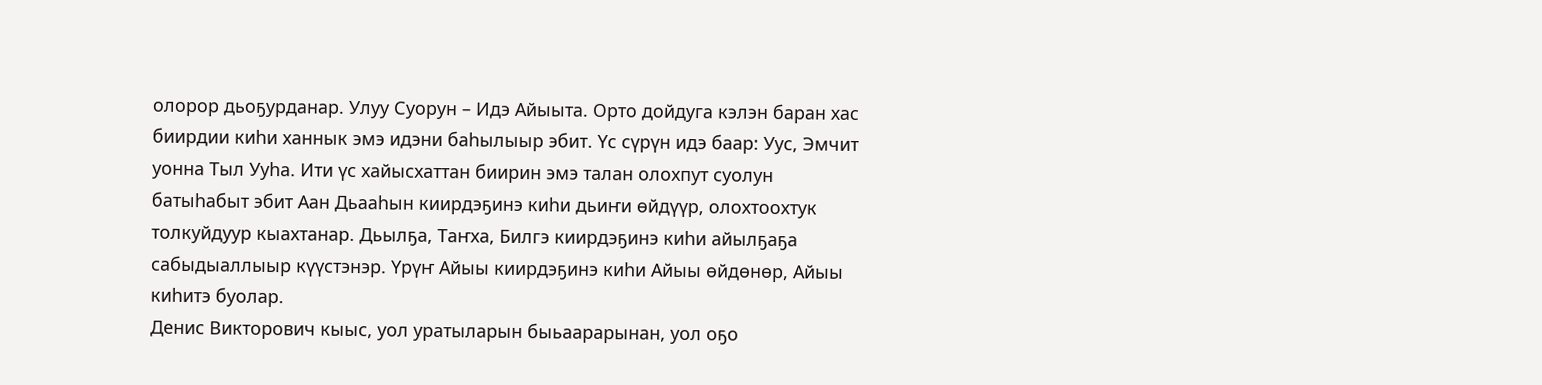олорор дьоҕурданар. Улуу Суорун – Идэ Айыыта. Орто дойдуга кэлэн баран хас биирдии киһи ханнык эмэ идэни баһылыыр эбит. Үс сүрүн идэ баар: Уус, Эмчит уонна Тыл Ууһа. Ити үс хайысхаттан биирин эмэ талан олохпут суолун батыһабыт эбит Аан Дьааһын киирдэҕинэ киһи дьиҥи өйдүүр, олохтоохтук толкуйдуур кыахтанар. Дьылҕа, Таҥха, Билгэ киирдэҕинэ киһи айылҕаҕа сабыдыаллыыр күүстэнэр. Үрүҥ Айыы киирдэҕинэ киһи Айыы өйдөнөр, Айыы киһитэ буолар.
Денис Викторович кыыс, уол уратыларын быьаарарынан, уол оҕо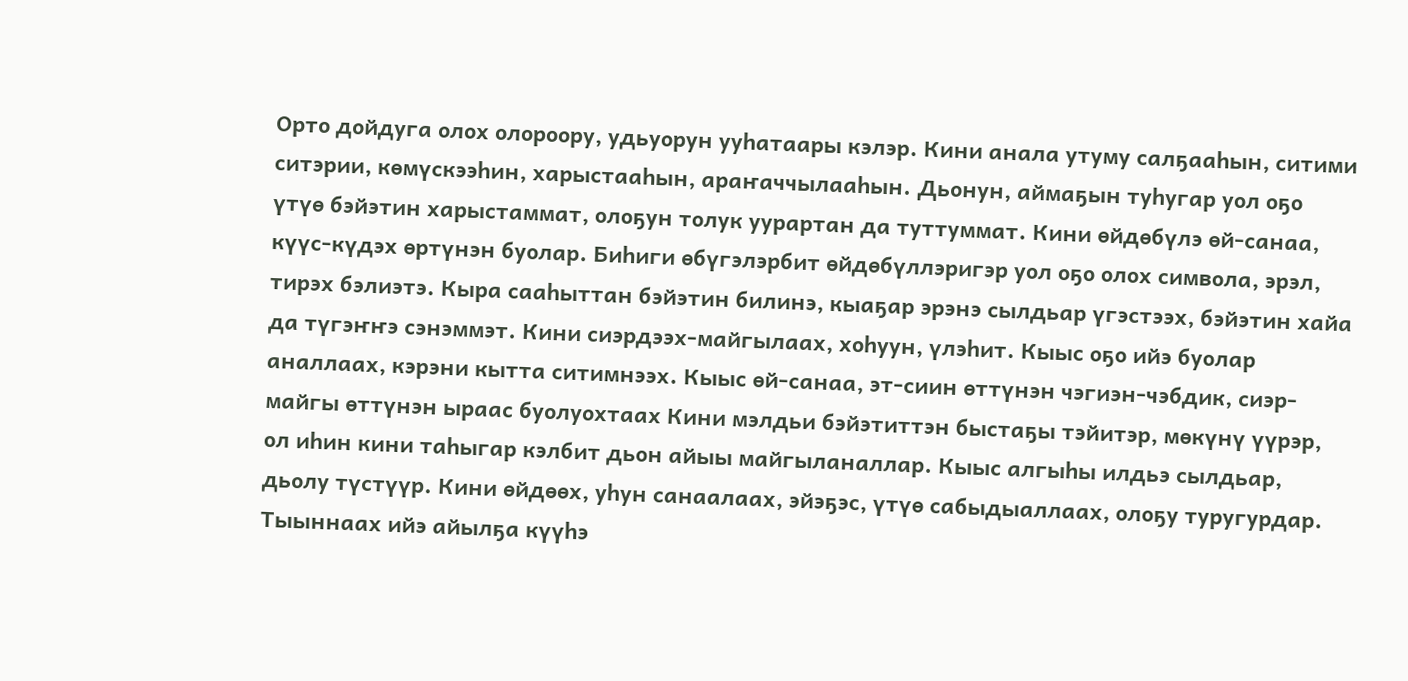Орто дойдуга олох олороору, удьуорун ууһатаары кэлэр. Кини анала утуму салҕааһын, ситими ситэрии, көмүскээһин, харыстааһын, араҥаччылааһын. Дьонун, аймаҕын туһугар уол оҕо үтүө бэйэтин харыстаммат, олоҕун толук уурартан да туттуммат. Кини өйдөбүлэ өй-санаа, күүс-күдэх өртүнэн буолар. Биһиги өбүгэлэрбит өйдөбүллэригэр уол оҕо олох символа, эрэл, тирэх бэлиэтэ. Кыра сааһыттан бэйэтин билинэ, кыаҕар эрэнэ сылдьар үгэстээх, бэйэтин хайа да түгэҥҥэ сэнэммэт. Кини сиэрдээх-майгылаах, хоһуун, үлэһит. Кыыс оҕо ийэ буолар аналлаах, кэрэни кытта ситимнээх. Кыыс өй-санаа, эт-сиин өттүнэн чэгиэн-чэбдик, сиэр-майгы өттүнэн ыраас буолуохтаах Кини мэлдьи бэйэтиттэн быстаҕы тэйитэр, мөкүнү үүрэр, ол иһин кини таһыгар кэлбит дьон айыы майгыланаллар. Кыыс алгыһы илдьэ сылдьар, дьолу түстүүр. Кини өйдөөх, уһун санаалаах, эйэҕэс, үтүө сабыдыаллаах, олоҕу туругурдар.
Тыыннаах ийэ айылҕа күүһэ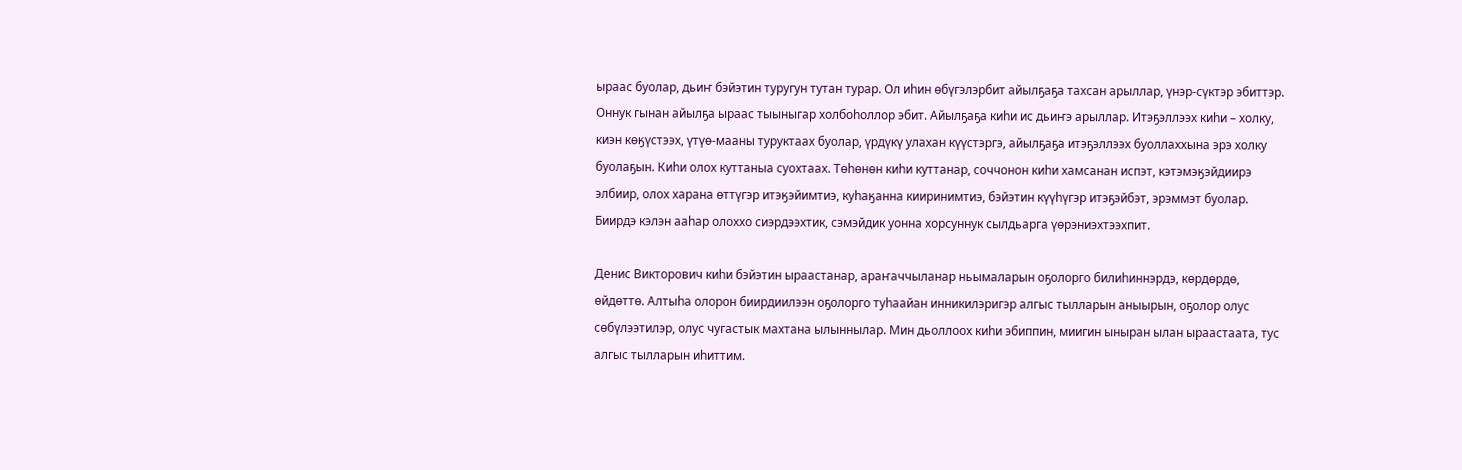ыраас буолар, дьиҥ бэйэтин туругун тутан турар. Ол иһин өбүгэлэрбит айылҕаҕа тахсан арыллар, үнэр-сүктэр эбиттэр. Оннук гынан айылҕа ыраас тыыныгар холбоһоллор эбит. Айылҕаҕа киһи ис дьиҥэ арыллар. Итэҕэллээх киһи – холку, киэн көӄүстээх, үтүө-мааны туруктаах буолар, үрдүкү улахан күүстэргэ, айылҕаҕа итэҕэллээх буоллаххына эрэ холку буолаҕын. Киһи олох куттаныа суохтаах. Төһөнөн киһи куттанар, соччонон киһи хамсанан испэт, кэтэмэӄэйдиирэ элбиир, олох харана өттүгэр итэӄэйимтиэ, куһаӄанна кииринимтиэ, бэйэтин күүһүгэр итэҕэйбэт, эрэммэт буолар. Биирдэ кэлэн ааһар олоххо сиэрдээхтик, сэмэйдик уонна хорсуннук сылдьарга үөрэниэхтээхпит.

Денис Викторович киһи бэйэтин ыраастанар, араҥаччыланар ньымаларын оҕолорго билиһиннэрдэ, көрдөрдө, өйдөттө. Алтыһа олорон биирдиилээн оҕолорго туһаайан инникилэригэр алгыс тылларын аныырын, оҕолор олус сөбүлээтилэр, олус чугастык махтана ылыннылар. Мин дьоллоох киһи эбиппин, миигин ыныран ылан ыраастаата, тус алгыс тылларын иһиттим.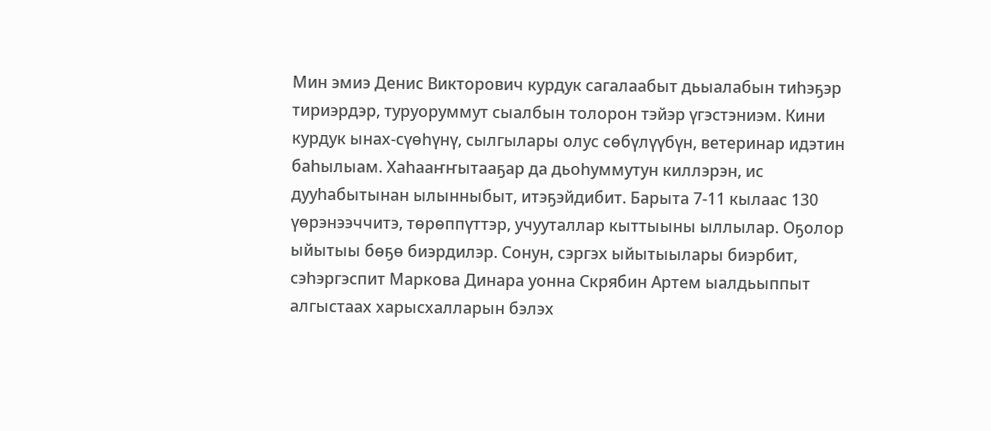Мин эмиэ Денис Викторович курдук сагалаабыт дьыалабын тиһэҕэр тириэрдэр, туруоруммут сыалбын толорон тэйэр үгэстэниэм. Кини курдук ынах-сүөһүнү, сылгылары олус сөбүлүүбүн, ветеринар идэтин баһылыам. Хаһааҥҥытааҕар да дьоһуммутун киллэрэн, ис дууһабытынан ылынныбыт, итэҕэйдибит. Барыта 7-11 кылаас 130 үөрэнээччитэ, төрөппүттэр, учууталлар кыттыыны ыллылар. Оҕолор ыйытыы бөҕө биэрдилэр. Сонун, сэргэх ыйытыылары биэрбит, сэһэргэспит Маркова Динара уонна Скрябин Артем ыалдьыппыт алгыстаах харысхалларын бэлэх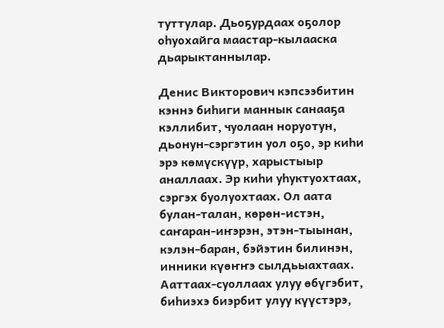туттулар. Дьоҕурдаах оҕолор оһуохайга маастар-кылааска дьарыктаннылар.

Денис Викторович кэпсээбитин кэннэ биһиги маннык санааҕа кэллибит, чуолаан норуотун, дьонун-сэргэтин уол оҕо, эр киһи эрэ көмүскүүр, харыстыыр аналлаах. Эр киһи уһуктуохтаах, сэргэх буолуохтаах. Ол аата булан-талан, көрөн-истэн, саҥаран-иҥэрэн, этэн-тыынан, кэлэн-баран, бэйэтин билинэн, инники күөҥҥэ сылдьыахтаах. Ааттаах-суоллаах улуу өбүгэбит, биһиэхэ биэрбит улуу күүстэрэ,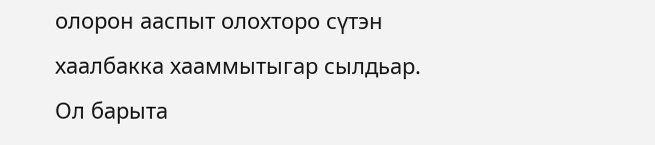олорон ааспыт олохторо сүтэн хаалбакка хааммытыгар сылдьар. Ол барыта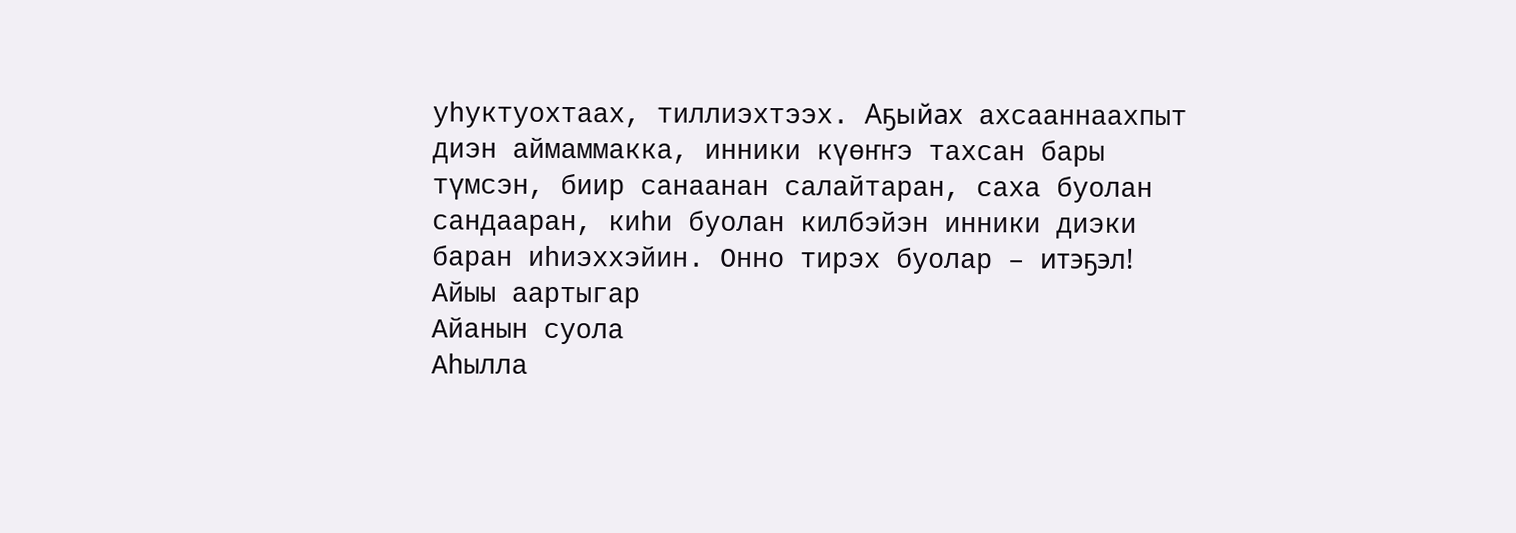уһуктуохтаах, тиллиэхтээх. Аҕыйах ахсааннаахпыт диэн аймаммакка, инники күөҥҥэ тахсан бары түмсэн, биир санаанан салайтаран, саха буолан сандааран, киһи буолан килбэйэн инники диэки баран иһиэххэйин. Онно тирэх буолар – итэҕэл!
Айыы аартыгар
Айанын суола
Аһылла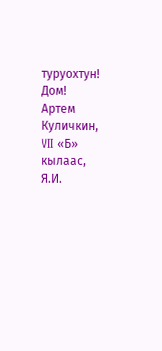туруохтун!
Дом!
Артем Куличкин, VII «Б» кылаас, Я.И.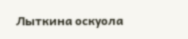Лыткина оскуола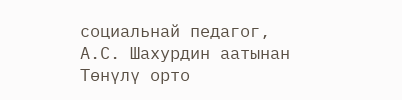социальнай педагог,
А.С. Шахурдин аатынан Төнүлү орто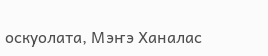оскуолата, Мэҥэ Ханалас